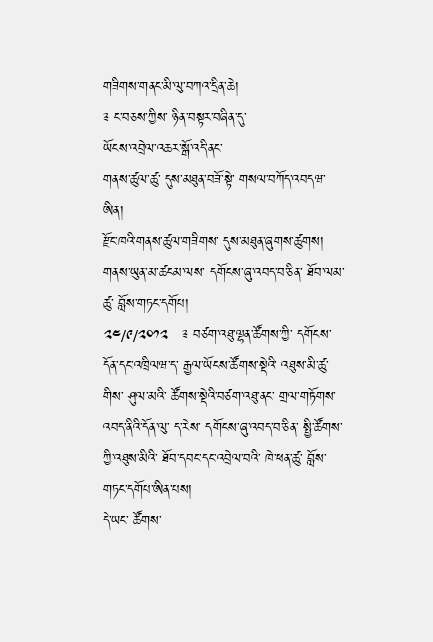གཟིགས་གནང་མི་ལུ་བཀའ་དྲིན་ཆེ།
༉ ང་བཅས་ཀྱིས་ ཉིན་བསྟར་བཞིན་དུ་
ཡོངས་འབྲེལ་འཆར་སྒོ་འདི་ནང་
གནས་ཚུལ་ཚུ་ དུས་མཐུན་བཟོ་སྟེ་ གསལ་བཀོད་འབདཝ་ཨིན།
རྫོང་ཁའི་གནས་ཚུལ་གཟིགས་ དུས་མཐུན་ཞུགས་ཚུགས།
གནས་ཡུན་མ་ཚངམ་ལས་ དགོངས་ཞུ་འབད་བ་ཅིན་ ཐོབ་ལམ་ཚུ་ བློས་གཏང་དགོཔ།
༢༤/༩/༢༠༡༢   ༉ བཙག་འཐུ་ལྷན་ཚོགས་ཀྱི་ དགོངས་དོན་དང་འཁྲིལཝ་ད་ རྒྱལ་ཡོངས་ཚོགས་སྡེའི་ འཐུས་མི་ཚུ་གིས་ ཤུལ་མའི་ ཚོགས་སྡེའི་བཙག་འཐུ་ནང་ གྲལ་གཏོགས་འབད་ནིའི་དོན་ལུ་ ད་རེས་ དགོངས་ཞུ་འབད་བ་ཅིན་ སྤྱི་ཚོགས་ཀྱི་འཐུས་མིའི་ ཐོབ་དབང་དང་འབྲེལ་བའི་ ཁེ་ཕན་ཚུ་ བློས་གཏང་དགོཔ་ཨིན་པས།
དེ་ཡང་ ཚོགས་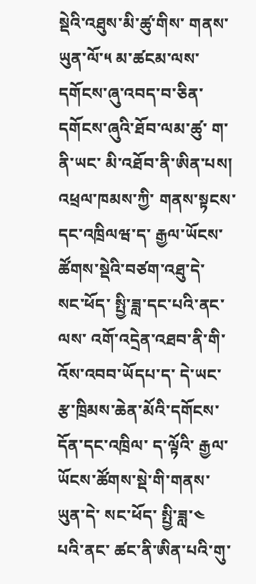སྡེའི་འཐུས་མི་ཚུ་གིས་ གནས་ཡུན་ལོ་༥ མ་ཚངམ་ལས་ དགོངས་ཞུ་འབད་བ་ཅིན་ དགོངས་ཞུའི་ཐོབ་ལམ་ཚུ་ ག་ནི་ཡང་ མི་འཐོབ་ནི་ཨིན་པས།
འཕྲལ་ཁམས་ཀྱི་ གནས་སྟངས་དང་འཁྲིལཝ་ད་ རྒྱལ་ཡོངས་ཚོགས་སྡེའི་བཙག་འཐུ་དེ་ སང་ཕོད་ སྤྱི་ཟླ་དང་པའི་ནང་ལས་ འགོ་འདྲེན་འཐབ་ནི་གི་ འོས་འབབ་ཡོདཔ་ད་ དེ་ཡང་ རྩ་ཁྲིམས་ཆེན་མོའི་དགོངས་དོན་དང་འཁྲིལ་ ད་ལྟོའི་ རྒྱལ་ཡོངས་ཚོགས་སྡེ་གི་གནས་ཡུན་དེ་ སང་ཕོད་ སྤྱི་ཟླ་༤ པའི་ནང་ ཚང་ནི་ཨིན་པའི་གུ་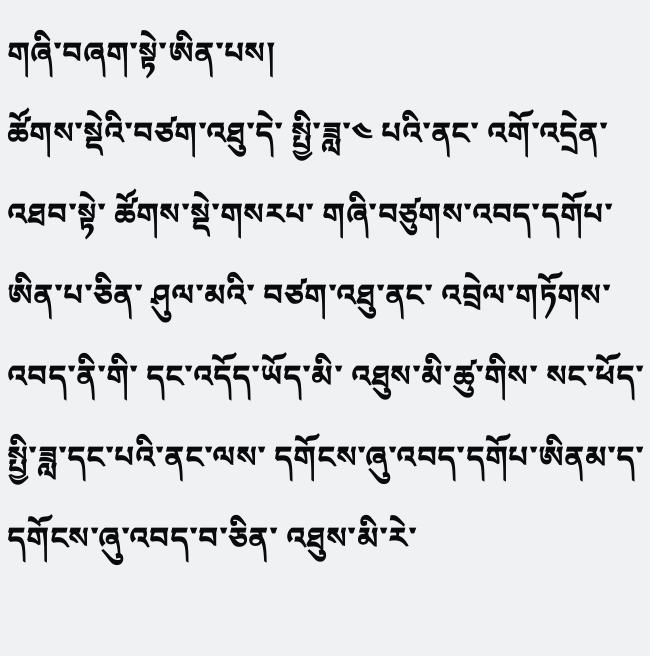གཞི་བཞག་སྟེ་ཨིན་པས།
ཚོགས་སྡེའི་བཙག་འཐུ་དེ་ སྤྱི་ཟླ་༤ པའི་ནང་ འགོ་འདྲེན་འཐབ་སྟེ་ ཚོགས་སྡེ་གསརཔ་ གཞི་བཙུགས་འབད་དགོཔ་ཨིན་པ་ཅིན་ ཤུལ་མའི་ བཙག་འཐུ་ནང་ འབྲེལ་གཏོགས་འབད་ནི་གི་ དང་འདོད་ཡོད་མི་ འཐུས་མི་ཚུ་གིས་ སང་ཕོད་ སྤྱི་ཟླ་དང་པའི་ནང་ལས་ དགོངས་ཞུ་འབད་དགོཔ་ཨིནམ་ད་ དགོངས་ཞུ་འབད་བ་ཅིན་ འཐུས་མི་རེ་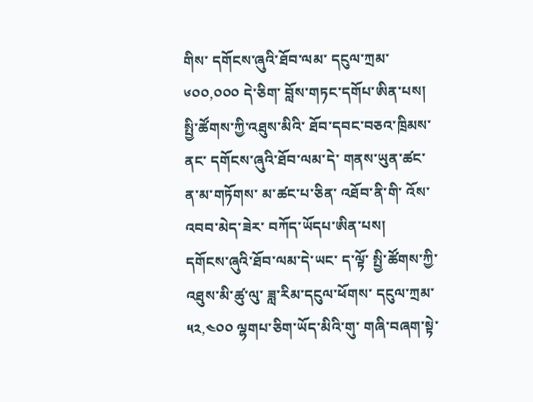གིས་ དགོངས་ཞུའི་ཐོབ་ལམ་ དངུལ་ཀྲམ་༦༠༠,༠༠༠ དེ་ཅིག་ བློས་གཏང་དགོཔ་ཨིན་པས།
སྤྱི་ཚོགས་ཀྱི་འཐུས་མིའི་ ཐོབ་དབང་བཅའ་ཁྲིམས་ནང་ དགོངས་ཞུའི་ཐོབ་ལམ་དེ་ གནས་ཡུན་ཚང་ན་མ་གཏོགས་ མ་ཚང་པ་ཅིན་ འཐོབ་ནི་གི་ འོས་འབབ་མེད་ཟེར་ བཀོད་ཡོདཔ་ཨིན་པས།
དགོངས་ཞུའི་ཐོབ་ལམ་དེ་ཡང་ ད་ལྟོ་ སྤྱི་ཚོགས་ཀྱི་འཐུས་མི་ཚུ་ལུ་ ཟླ་རིམ་དངུལ་ཕོགས་ དངུལ་ཀྲམ་༥༢,༤༠༠ ལྷགཔ་ཅིག་ཡོད་མིའི་གུ་ གཞི་བཞག་སྟེ་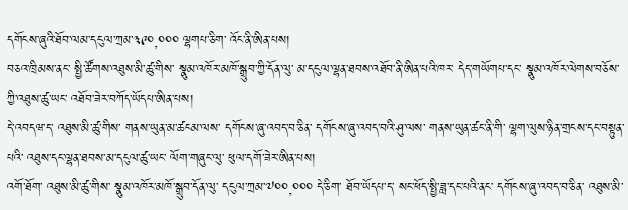དགོངས་ཞུའི་ཐོབ་ལམ་དངུལ་ཀྲམ་༣༩༠,༠༠༠ ལྷགཔ་ཅིག་ འོང་ནི་ཨིན་པས།
བཅའ་ཁྲིམས་ནང་ སྤྱི་ཚོགས་འཐུས་མི་ཚུ་གིས་ སྣུམ་འཁོར་མཁོ་སྒྲུབ་ཀྱི་དོན་ལུ་ མ་དངུལ་ལྷན་ཐབས་འཐོབ་ནི་ཨིན་པའི་ཁར་ དེད་གཡོགཔ་དང་ སྣུམ་འཁོར་ལེགས་བཅོས་ཀྱི་འཐུས་ཚུ་ཡང་ འཐོབ་ཟེར་བཀོད་ཡོདཔ་ཨིན་པས།
དེ་འབདཝ་ད་ འཐུས་མི་ཚུ་གིས་ གནས་ཡུན་མ་ཚངམ་ལས་ དགོངས་ཞུ་འབད་བ་ཅིན་ དགོངས་ཞུ་འབད་བའི་ཤུ་ལས་ གནས་ཡུན་ཚང་ནི་གི་ ལྷག་ལུས་ཉིན་གྲངས་དང་བསྟུན་པའི་ འཐུས་དང་ལྷན་ཐབས་མ་དངུལ་ཚུ་ཡང་ ལོག་གཞུང་ལུ་ ཕུལ་དགོ་ཟེར་ཨིན་པས།
འགོ་ཐོག་ འཐུས་མི་ཚུ་གིས་ སྣུམ་འཁོར་མཁོ་སྒྲུབ་དོན་ལུ་ དངུལ་ཀྲམ་༧༠༠,༠༠༠ དེ་ཅིག་ ཐོབ་ཡོདཔ་ད་ སང་ཕོད་སྤྱི་ཟླ་དང་པའི་ནང་ དགོངས་ཞུ་འབད་བ་ཅིན་ འཐུས་མི་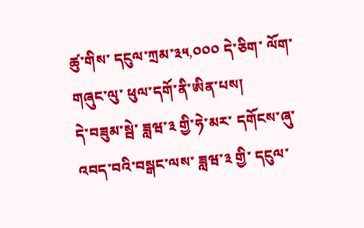ཚུ་གིས་ དངུལ་ཀྲམ་༣༥,༠༠༠ དེ་ཅིག་ ལོག་གཞུང་ལུ་ ཕུལ་དགོ་ནི་ཨིན་པས།
དེ་བཟུམ་སྦེ་ ཟླཝ་༣ གྱི་ཧེ་མར་ དགོངས་ཞུ་འབད་བའི་བསྒང་ལས་ ཟླཝ་༣ གྱི་ དངུལ་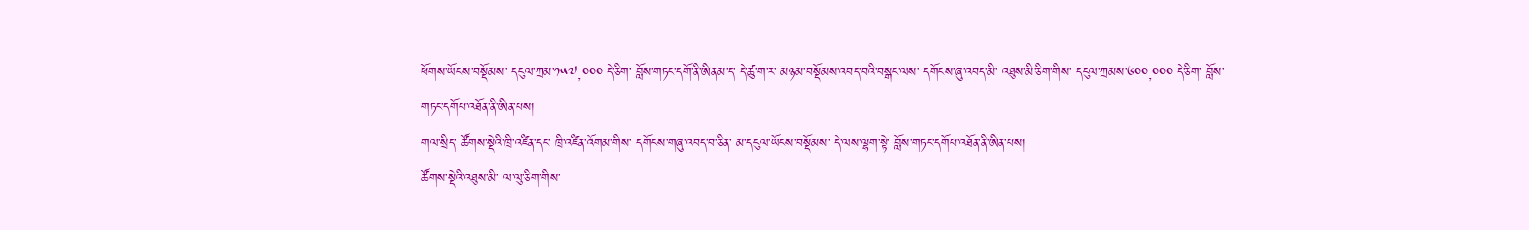ཕོགས་ཡོངས་བསྡོམས་ དངུལ་ཀྲམ་༡༥༧,༠༠༠ དེ་ཅིག་ བློས་གཏང་དགོ་ནི་ཨིནམ་ད་ དེ་ཚུ་ག་ར་ མཉམ་བསྡོམས་འབད་བའི་བསྒང་ལས་ དགོངས་ཞུ་འབད་མི་ འཐུས་མི་ཅིག་གིས་ དངུལ་ཀྲམས་༦༠༠,༠༠༠ དེ་ཅིག་ བློས་གཏང་དགོཔ་འཐོན་ནི་ཨིན་པས།
གལ་སྲིད་ ཚོགས་སྡེའི་ཁྲི་འཛིན་དང་ ཁྲི་འཛིན་འོགམ་གིས་ དགོངས་གཞུ་འབད་བ་ཅིན་ མ་དངུལ་ཡོངས་བསྡོམས་ དེ་ལས་ལྷག་སྟེ་ བློས་གཏང་དགོཔ་འཐོན་ནི་ཨིན་པས།
ཚོགས་སྡེའི་འཐུས་མི་ ལ་ལུ་ཅིག་གིས་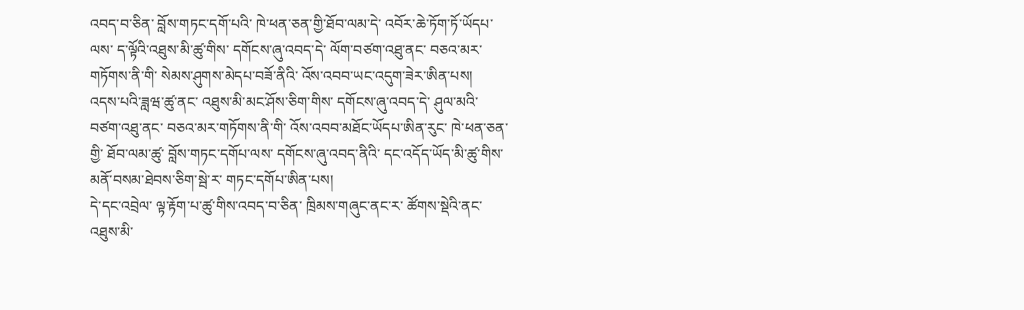འབད་བ་ཅིན་ བློས་གཏང་དགོ་པའི་ ཁེ་ཕན་ཅན་གྱི་ཐོབ་ལམ་དེ་ འབོར་ཆེ་ཏོག་ཏོ་ཡོདཔ་ལས་ ད་ལྟོའི་འཐུས་མི་ཚུ་གིས་ དགོངས་ཞུ་འབད་དེ་ ལོག་བཙག་འཐུ་ནང་ བཅའ་མར་གཏོགས་ནི་གི་ སེམས་ཤུགས་མེདཔ་བཟོ་ནིའི་ འོས་འབབ་ཡང་འདུག་ཟེར་ཨིན་པས།
འདས་པའི་ཟླཝ་ཚུ་ནང་ འཐུས་མི་མང་ཤོས་ཅིག་གིས་ དགོངས་ཞུ་འབད་དེ་ ཤུལ་མའི་ བཙག་འཐུ་ནང་ བཅའ་མར་གཏོགས་ནི་གི་ འོས་འབབ་མཐོང་ཡོདཔ་ཨིན་རུང་ ཁེ་ཕན་ཅན་གྱི་ ཐོབ་ལམ་ཚུ་ བློས་གཏང་དགོཔ་ལས་ དགོངས་ཞུ་འབད་ནིའི་ དང་འདོད་ཡོད་མི་ཚུ་གིས་ མནོ་བསམ་ཐེབས་ཅིག་སྦེ་ར་ གཏང་དགོཔ་ཨིན་པས།
དེ་དང་འབྲེལ་ ལྟ་རྟོག་པ་ཚུ་གིས་འབད་བ་ཅིན་ ཁྲིམས་གཞུང་ནང་ར་ ཚོགས་སྡེའི་ནང་ འཐུས་མི་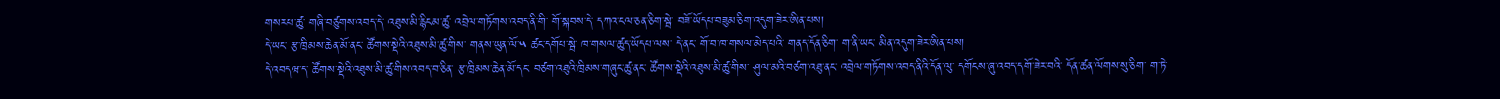གསརཔ་ཚུ་ གཞི་བཙུགས་འབད་དེ་ འཐུས་མི་རྙིངམ་ཚུ་ འབྲེལ་གཏོགས་འབད་ནི་གི་ གོ་སྐབས་དེ་ དཀའ་ངལ་ཅན་ཅིག་སྦེ་ བཟོ་ཡོདཔ་བཟུམ་ཅིག་འདུག་ཟེར་ཨིན་པས།
དེ་ཡང་ རྩ་ཁྲིམས་ཆེན་མོ་ནང་ ཚོགས་སྡེའི་འཐུས་མི་ཚུ་གིས་ གནས་ཡུན་ལོ་༥ ཚང་དགོཔ་སྦེ་ ཁ་གསལ་ཚུད་ཡོདཔ་ལས་ དེ་ནང་ གོ་བ་ཁ་གསལ་མེད་པའི་ གནད་དོན་ཅིག་ ག་ནི་ཡང་ མིན་འདུག་ཟེར་ཨིན་པས།
དེ་འབདཝ་ད་ ཚོགས་སྡེའི་འཐུས་མི་ཚུ་གིས་འབད་བ་ཅིན་ རྩ་ཁྲིམས་ཆེན་མོ་དང་ བཙག་འཐུའི་ཁྲིམས་གཞུང་ཚུ་ནང་ ཚོགས་སྡེའི་འཐུས་མི་ཚུ་གིས་ ཤུལ་མའི་བཙག་འཐུ་ནང་ འབྲེལ་གཏོགས་འབད་ནིའི་དོན་ལུ་ དགོངས་ཞུ་འབད་དགོ་ཟེར་བའི་ དོན་ཚན་ལོགས་སུ་ཅིག་ ག་ཏེ་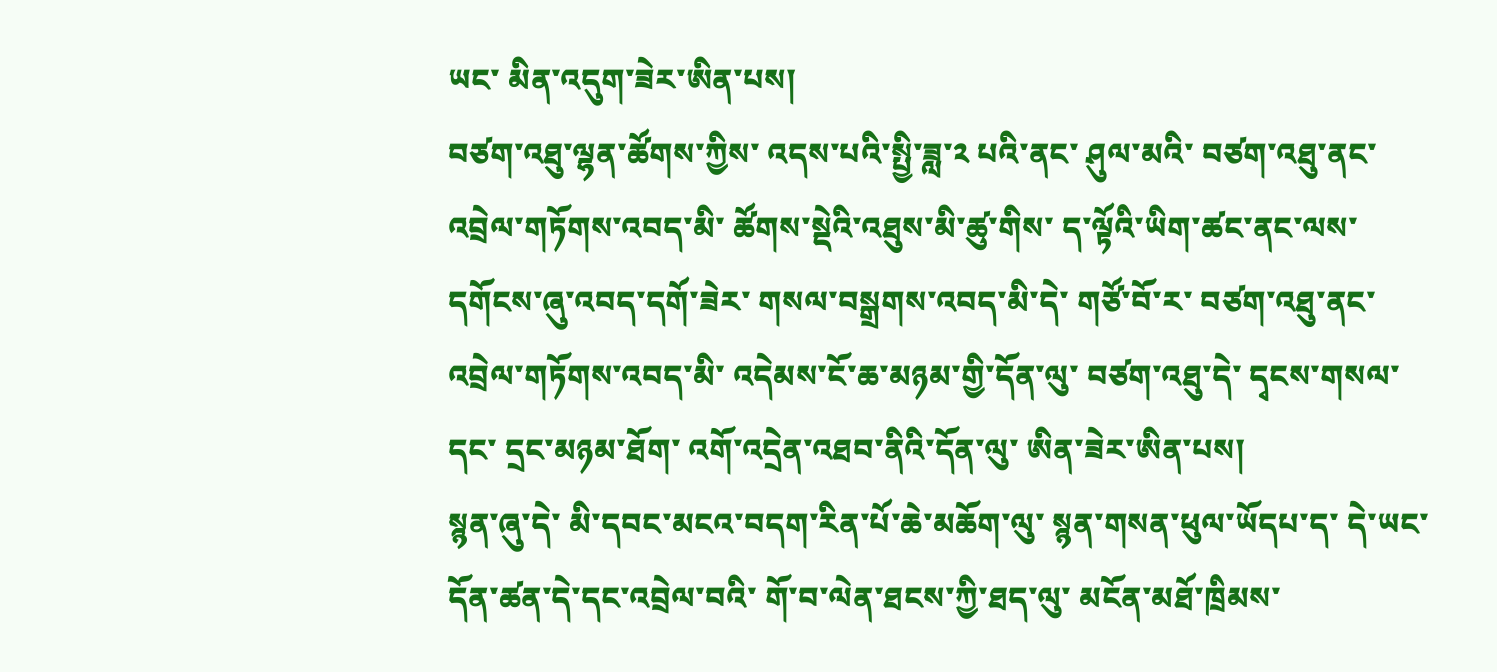ཡང་ མིན་འདུག་ཟེར་ཨིན་པས།
བཙག་འཐུ་ལྷན་ཚོགས་ཀྱིས་ འདས་པའི་སྤྱི་ཟླ་༢ པའི་ནང་ ཤུལ་མའི་ བཙག་འཐུ་ནང་ འབྲེལ་གཏོགས་འབད་མི་ ཚོགས་སྡེའི་འཐུས་མི་ཚུ་གིས་ ད་ལྟོའི་ཡིག་ཚང་ནང་ལས་ དགོངས་ཞུ་འབད་དགོ་ཟེར་ གསལ་བསྒྲགས་འབད་མི་དེ་ གཙོ་བོ་ར་ བཙག་འཐུ་ནང་འབྲེལ་གཏོགས་འབད་མི་ འདེམས་ངོ་ཆ་མཉམ་གྱི་དོན་ལུ་ བཙག་འཐུ་དེ་ དྭངས་གསལ་དང་ དྲང་མཉམ་ཐོག་ འགོ་འདྲེན་འཐབ་ནིའི་དོན་ལུ་ ཨིན་ཟེར་ཨིན་པས།
སྙན་ཞུ་དེ་ མི་དབང་མངའ་བདག་རིན་པོ་ཆེ་མཆོག་ལུ་ སྙན་གསན་ཕུལ་ཡོདཔ་ད་ དེ་ཡང་ དོན་ཚན་དེ་དང་འབྲེལ་བའི་ གོ་བ་ལེན་ཐངས་ཀྱི་ཐད་ལུ་ མངོན་མཐོ་ཁྲིམས་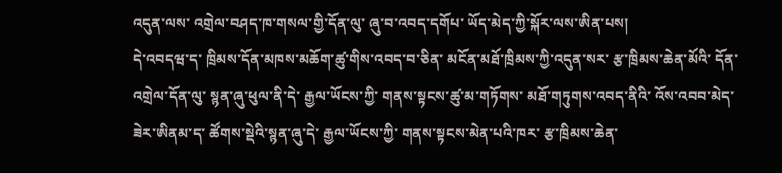འདུན་ལས་ འགྲེལ་བཤད་ཁ་གསལ་གྱི་དོན་ལུ་ ཞུ་བ་འབད་དགོཔ་ ཡོད་མེད་ཀྱི་སྐོར་ལས་ཨིན་པས།
དེ་འབདཝ་ད་ ཁྲིམས་དོན་མཁས་མཆོག་ཚུ་གིས་འབད་བ་ཅིན་ མངོན་མཐོ་ཁྲིམས་ཀྱི་འདུན་སར་ རྩ་ཁྲིམས་ཆེན་མོའི་ དོན་འགྲེལ་དོན་ལུ་ སྙན་ཞུ་ཕུལ་ནི་དེ་ རྒྱལ་ཡོངས་ཀྱི་ གནས་སྟངས་ཚུ་མ་གཏོགས་ མཐོ་གཏུགས་འབད་ནིའི་ འོས་འབབ་མེད་ཟེར་ཨིནམ་ད་ ཚོགས་སྡེའི་སྙན་ཞུ་དེ་ རྒྱལ་ཡོངས་ཀྱི་ གནས་སྟངས་མེན་པའི་ཁར་ རྩ་ཁྲིམས་ཆེན་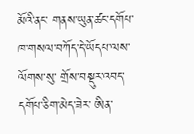མོའི་ནང་ གནས་ཡུན་ཚང་དགོཔ་ ཁ་གསལ་བཀོད་དེ་ཡོདཔ་ལས་ ལོགས་སུ་ གྲོས་བསྡུར་འབད་དགོཔ་ཅིག་མེད་ཟེར་ ཨིན་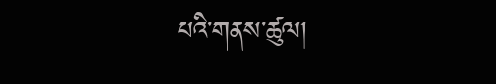པའི་གནས་ཚུལ།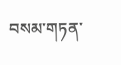བསམ་གཏན་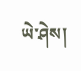ཡེ་ཤེས།